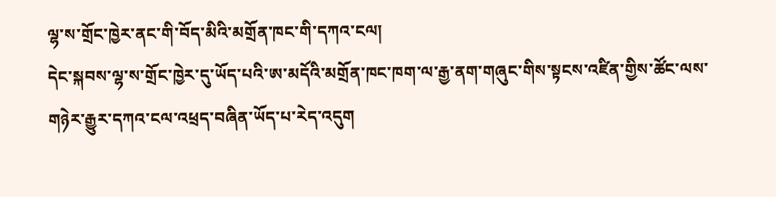ལྷ་ས་གྲོང་ཁྱེར་ནང་གི་བོད་མིའི་མགྲོན་ཁང་གི་དཀའ་ངལ།
དེང་སྐབས་ལྷ་ས་གྲོང་ཁྱེར་དུ་ཡོད་པའི་ཨ་མདོའི་མགྲོན་ཁང་ཁག་ལ་རྒྱ་ནག་གཞུང་གིས་སྟངས་འཛིན་གྱིས་ཚོང་ལས་གཉེར་རྒྱུར་དཀའ་ངལ་འཕྲད་བཞིན་ཡོད་པ་རེད་འདུག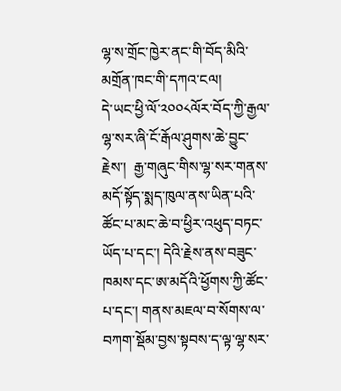ལྷ་ས་གྲོང་ཁྱེར་ནང་གི་བོད་མིའི་མགྲོན་ཁང་གི་དཀའ་ངལ།
དེ་ཡང་ཕྱི་ལོ་༢༠༠༨ལོར་བོད་ཀྱི་རྒྱལ་ལྷ་སར་ཞི་ངོ་རྒོལ་ཤུགས་ཆེ་བྱུང་རྗེས་།  རྒྱ་གཞུང་གིས་ལྷ་སར་གནས་མདོ་སྟོད་སྨད་ཁུལ་ནས་ཡིན་པའི་ཚོང་པ་མང་ཆེ་བ་ཕྱིར་འཕུད་བཏང་ཡོད་པ་དང་། དེའི་རྗེས་ནས་བཟུང་ཁམས་དང་ཨ་མདོའི་ཕྱོགས་ཀྱི་ཚོང་པ་དང་། གནས་མཇལ་བ་སོགས་ལ་བཀག་སྡོམ་བྱས་སྟབས་ད་ལྟ་ལྷ་སར་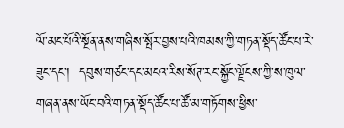ལོ་མང་པོའི་སྔོན་ནས་གཞིས་སྤོར་བྱས་པའི་ཁམས་ཀྱི་གཏན་སྡོད་ཚོང་པ་རེ་ཟུང་དང་།  དབུས་གཙང་དང་མངའ་རིས་སོཊ་རང་སྐྱོང་ལྗོངས་ཀྱི་ས་ཁུལ་གཞན་ནས་ཡོང་བའི་གཏན་སྡོད་ཚོང་པ་ཚོ་མ་གཏོགས་ཕྱིས་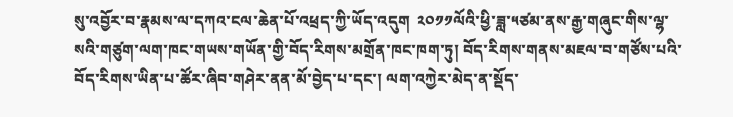སུ་འབྱོར་བ་རྣམས་ལ་དཀའ་ངལ་ཆེན་པོ་འཕྲད་ཀྱི་ཡོད་འདུག  ༢༠༡༡ལོའི་ཕྱི་ཟླ་༥ཙམ་ནས་རྒྱ་གཞུང་གིས་ལྷ་སའི་གཙུག་ལག་ཁང་གཡས་གཡོན་གྱི་བོད་རིགས་མགྲོན་ཁང་ཁག་ཏུ། བོད་རིགས་གནས་མཇལ་བ་གཙོས་པའི་བོད་རིགས་ཡིན་པ་ཚོར་ཞིབ་གཤེར་ནན་མོ་བྱེད་པ་དང་། ལག་འཀྱེར་མེད་ན་སྡོད་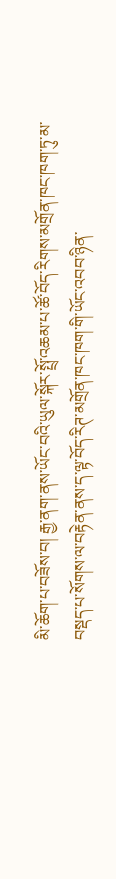མི་ཆོག་པ་བཟོས་བ། རྒྱ་ནག་ནས་ཡོང་བའི་ཡུལ་སྐོར་སྤྲོ་འཆམ་པ་ཚོ་བོད་རིགས་མགྲོན་ཁང་ཁག་ཏུ་མ་བསྡད་པ་སོགས་ལ་བརྟེན་ནས་ད་ལྟ་བོད་རིཊ་མགྲོན་ཁང་ཁག་གི་ཡོང་འབབ་ཉིན་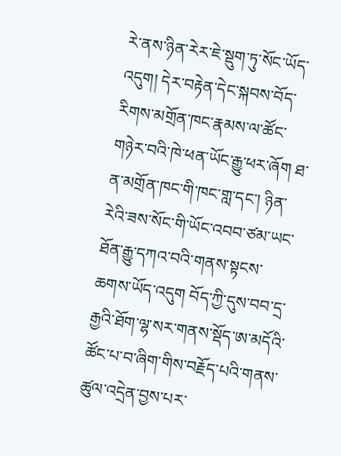རེ་ནས་ཉིན་རེར་ཇེ་སྡུག་ཏུ་སོང་ཡོད་འདུག། དེར་བརྟེན་དེང་སྐབས་བོད་རིགས་མགྲོན་ཁང་རྣམས་ལ་ཚོང་གཉེར་བའི་ཁེ་ཕན་ཡོང་རྒྱུ་ཕར་ཞོག ཐ་ན་མགྲོན་ཁང་གི་ཁང་གླ་དང་། ཉིན་རེའི་ཟས་སོང་གི་ཡོང་འབབ་ཙམ་ཡང་ཐོན་རྒྱུ་དཀའ་བའི་གནས་སྟངས་ཆགས་ཡོད་འདུག བོད་ཀྱི་དུས་བབ་དྲ་རྒྱའི་ཐོག་ལྷ་སར་གནས་སྡོད་ཨ་མདོའི་ཚོང་པ་བ་ཞིག་གིས་བརྗོད་པའི་གནས་ཚུལ་འདྲེན་བྱས་པར་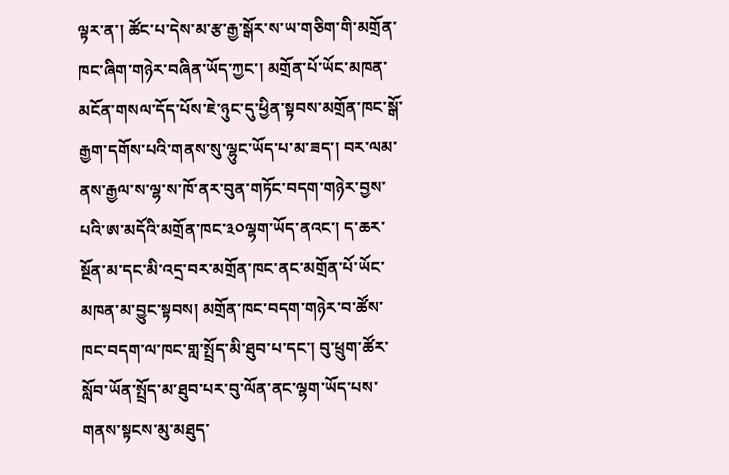ལྟར་ན་། ཚོང་པ་དེས་མ་རྩ་རྒྱ་སྒོར་ས་ཡ་གཅིག་གི་མགྲོན་ཁང་ཞིག་གཉེར་བཞིན་ཡོད་ཀྱང་། མགྲོན་པོ་ཡོང་མཁན་མངོན་གསལ་དོད་པོས་ཇེ་ཉུང་དུ་ཕྱིན་སྟབས་མགྲོན་ཁང་སྒོ་རྒྱག་དགོས་པའི་གནས་སུ་ལྷུང་ཡོད་པ་མ་ཟད་། བར་ལམ་ནས་རྒྱལ་ས་ལྷ་ས་ཁོ་ནར་བུན་གཏོང་བདག་གཉེར་བྱས་པའི་ཨ་མདོའི་མགྲོན་ཁང་༣༠ལྷག་ཡོད་ནའང་། ད་ཆར་སྔོན་མ་དང་མི་འདྲ་བར་མགྲོན་ཁང་ནང་མགྲོན་པོ་ཡོང་མཁན་མ་བྱུང་སྟབས། མགྲོན་ཁང་བདག་གཉེར་བ་ཚོས་ཁང་བདག་ལ་ཁང་གླ་སྤྲོད་མི་ཐུབ་པ་དང་། བུ་ཕྲུག་ཚོར་སློབ་ཡོན་སྤྲོད་མ་ཐུབ་པར་བུ་ལོན་ནང་ལྷག་ཡོད་པས་གནས་སྟངས་མུ་མཐུད་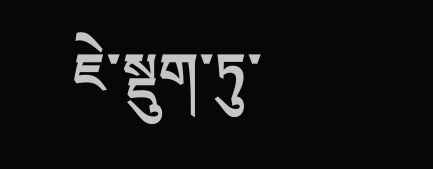ཇེ་སྡུག་ཏུ་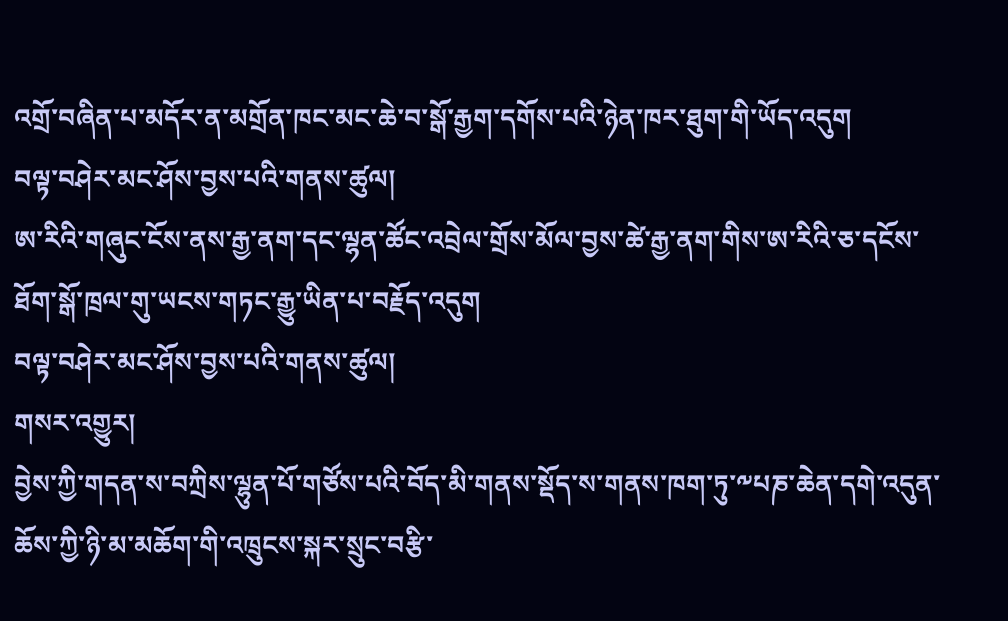འགྲོ་བཞིན་པ་མདོར་ན་མགྲོན་ཁང་མང་ཆེ་བ་སྒོ་རྒྱག་དགོས་པའི་ཉེན་ཁར་ཐུག་གི་ཡོད་འདུག
བལྟ་བཤེར་མང་ཤོས་བྱས་པའི་གནས་ཚུལ།
ཨ་རིའི་གཞུང་ངོས་ནས་རྒྱ་ནག་དང་ལྷན་ཚོང་འབྲེལ་གྲོས་མོལ་བྱས་ཚེ་རྒྱ་ནག་གིས་ཨ་རིའི་ཅ་དངོས་ཐོག་སྒོ་ཁྲལ་གུ་ཡངས་གཏང་རྒྱུ་ཡིན་པ་བརྗོད་འདུག
བལྟ་བཤེར་མང་ཤོས་བྱས་པའི་གནས་ཚུལ།
གསར་འགྱུར།
བྱེས་ཀྱི་གདན་ས་བཀྲིས་ལྷུན་པོ་གཙོས་པའི་བོད་མི་གནས་སྡོད་ས་གནས་ཁག་ཏུ་༸པཎ་ཆེན་དགེ་འདུན་ཆོས་ཀྱི་ཉི་མ་མཆོག་གི་འཁྲུངས་སྐར་སྲུང་བརྩི་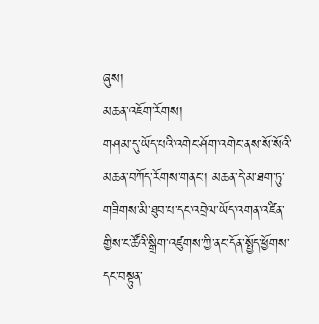ཞུས།
མཆན་འཇོག་རོགས།
གཤམ་དུ་ཡོད་པའི་འགེང་ཤོག་འགེང་ནས་སོ་སོའི་མཆན་བཀོད་རོགས་གནང་། མཆན་དེ་མ་ཐག་ཏུ་གཟིགས་མི་ཐུབ་པ་དང་འབྲེལ་ཡོད་འགན་འཛིན་གྱིས་ང་ཚོའི་སྒྲིག་འཛུགས་ཀྱི་ནང་དོན་སྤྱོད་ཕྱོགས་དང་བསྟུན་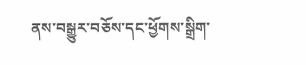ནས་བསྒྱུར་བཅོས་དང་ཕྱོགས་སྒྲིག་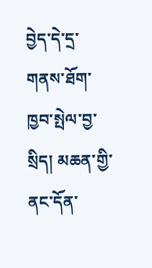བྱེད་དེ་དྲ་གནས་ཐོག་ཁྱབ་སྤེལ་བྱ་སྲིད། མཆན་གྱི་ནང་དོན་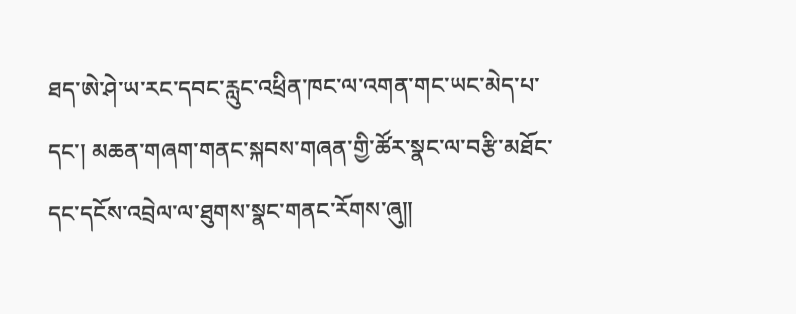ཐད་ཨེ་ཤེ་ཡ་རང་དབང་རླུང་འཕྲིན་ཁང་ལ་འགན་གང་ཡང་མེད་པ་དང་། མཆན་གཞག་གནང་སྐབས་གཞན་གྱི་ཚོར་སྣང་ལ་བརྩི་མཐོང་དང་དངོས་འབྲེལ་ལ་ཐུགས་སྣང་གནང་རོགས་ཞུ༎